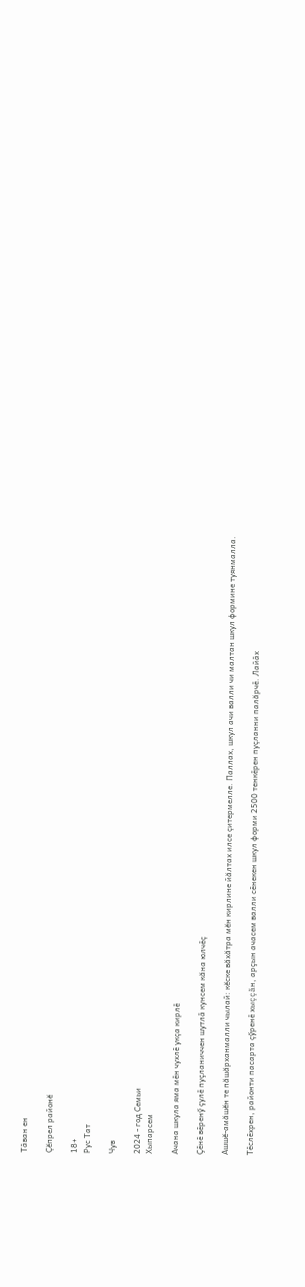Тӑван ен

Çĕпрел районĕ

18+
Рус Тат

Чув

2024 - год Семьи
Хыпарсем

Ачана шкула яма мӗн чухлӗ укçа кирлӗ

Ҫӗнӗ вӗренӳ ҫулӗ пуҫланиччен шутлӑ кунсем кăна юлчӗç

Ашшĕ-амăшĕн те пăшăрханмалли чылай: кĕске вăхăтра мĕн кирлине йăлтах илсе çитермелле. Паллах, шкул ачи валли чи малтан шкул формине туянмалла.

Тӗслӗхрен, районти пасарта çӳренӗ хыççăн, арҫын ачасем валли сӗнекен шкул форми 2500 тенкӗрен пуçланни палăрчӗ. Лайӑх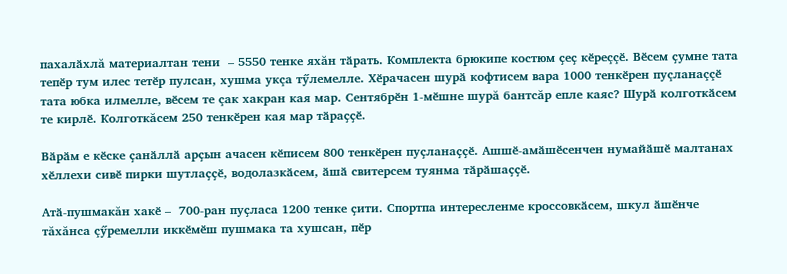пахалӑхлă материалтан тени  – 5550 тенке яхăн тӑрать. Комплекта брюкипе костюм ҫеҫ кӗреççӗ. Вӗсем ҫумне тата тепӗр тум илес тетӗр пулсан, хушма укçа тӳлемелле. Хӗрачасен шурӑ кофтисем вара 1000 тенкӗрен пуçланаççӗ тата юбка илмелле, вӗсем те çак хакран кая мар. Сентябрӗн 1-мӗшне шурă бантсăр епле каяс? Шурӑ колготкӑсем те кирлӗ. Колготкăсем 250 тенкӗрен кая мар тӑраҫҫӗ.

Вӑрӑм е кӗске ҫанӑллӑ арҫын ачасен кӗписем 800 тенкӗрен пуҫланаҫҫӗ. Ашшӗ-амӑшӗсенчен нумайӑшӗ малтанах хӗллехи сивӗ пирки шутлаҫҫӗ, водолазкӑсем, ӑшӑ свитерсем туянма тӑрӑшаҫҫӗ.

Атӑ-пушмакăн хакӗ –  700-ран пуҫласа 1200 тенке ҫити. Спортпа интересленме кроссовкӑсем, шкул ӑшӗнче тăхăнса çӳремелли иккӗмӗш пушмака та хушсан, пӗр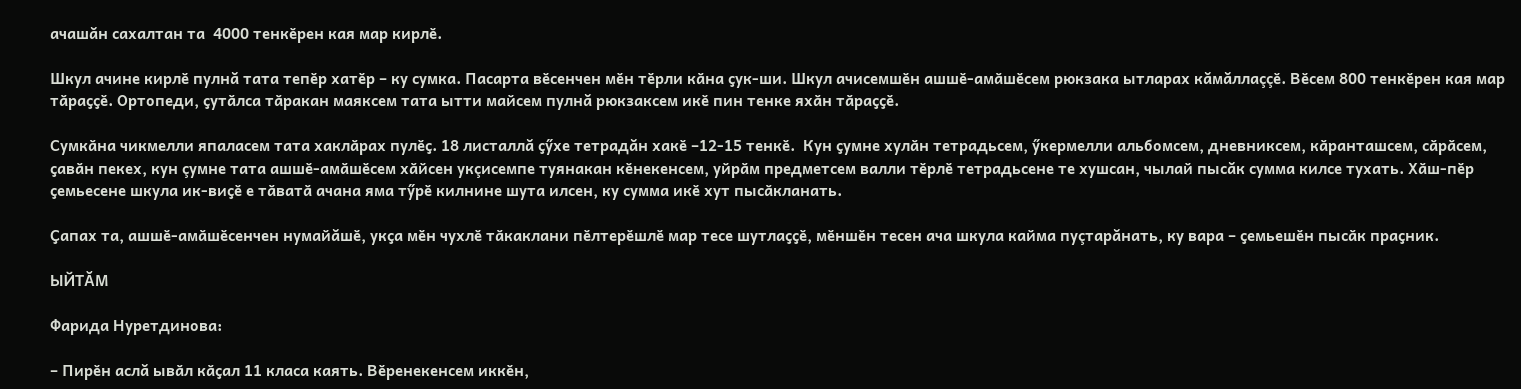ачашăн сахалтан та  4000 тенкӗрен кая мар кирлӗ.

Шкул ачине кирлӗ пулнă тата тепӗр хатӗр – ку сумка. Пасарта вӗсенчен мӗн тӗрли кӑна ҫук-ши. Шкул ачисемшӗн ашшӗ-амӑшӗсем рюкзака ытларах кăмăллаççӗ. Вӗсем 800 тенкӗрен кая мар тӑраҫҫӗ. Ортопеди, ҫутӑлса тӑракан маяксем тата ытти майсем пулнă рюкзаксем икӗ пин тенке яхӑн тӑраҫҫӗ.

Сумкӑна чикмелли япаласем тата хаклӑрах пулӗҫ. 18 листаллă ҫӳхе тетрадăн хакӗ –12-15 тенкӗ.  Кун ҫумне хулӑн тетрадьсем, ӳкермелли альбомсем, дневниксем, кӑранташсем, сӑрӑсем, ҫавӑн пекех, кун çумне тата ашшӗ-амӑшӗсем хӑйсен укçисемпе туянакан кӗнекенсем, уйрӑм предметсем валли тӗрлӗ тетрадьсене те хушсан, чылай пысăк сумма килсе тухать. Хӑш-пӗр ҫемьесене шкула ик-виҫӗ е тӑватӑ ачана яма тӳрӗ килнине шута илсен, ку сумма икӗ хут пысӑкланать.

Ҫапах та, ашшӗ-амӑшӗсенчен нумайăшӗ, укҫа мӗн чухлӗ тӑкаклани пӗлтерӗшлӗ мар тесе шутлаҫҫӗ, мӗншӗн тесен ача шкула кайма пуçтарăнать, ку вара – ҫемьешӗн пысӑк праҫник.

ЫЙТĂМ

Фарида Нуретдинова:

– Пирӗн аслă ывӑл кӑҫал 11 класа каять. Вӗренекенсем иккӗн,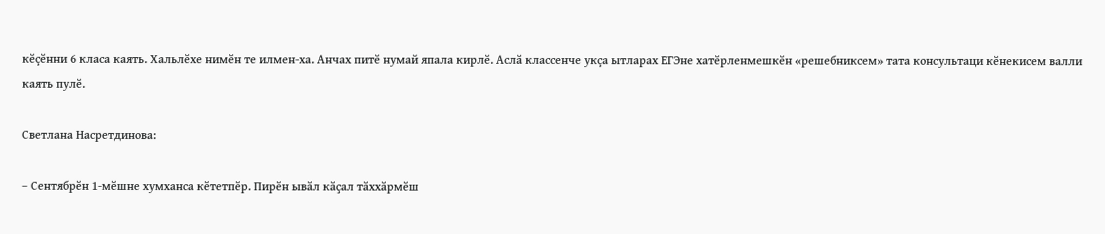кӗçӗнни 6 класа каять. Хальлӗхе нимӗн те илмен-ха. Анчах питӗ нумай япала кирлӗ. Аслӑ классенче укçа ытларах ЕГЭне хатӗрленмешкӗн «решебниксем» тата консультаци кӗнекисем валли каять пулӗ.

Светлана Насретдинова:

– Сентябрӗн 1-мӗшне хумханса кӗтетпӗр. Пирӗн ывӑл кӑҫал тӑххӑрмӗш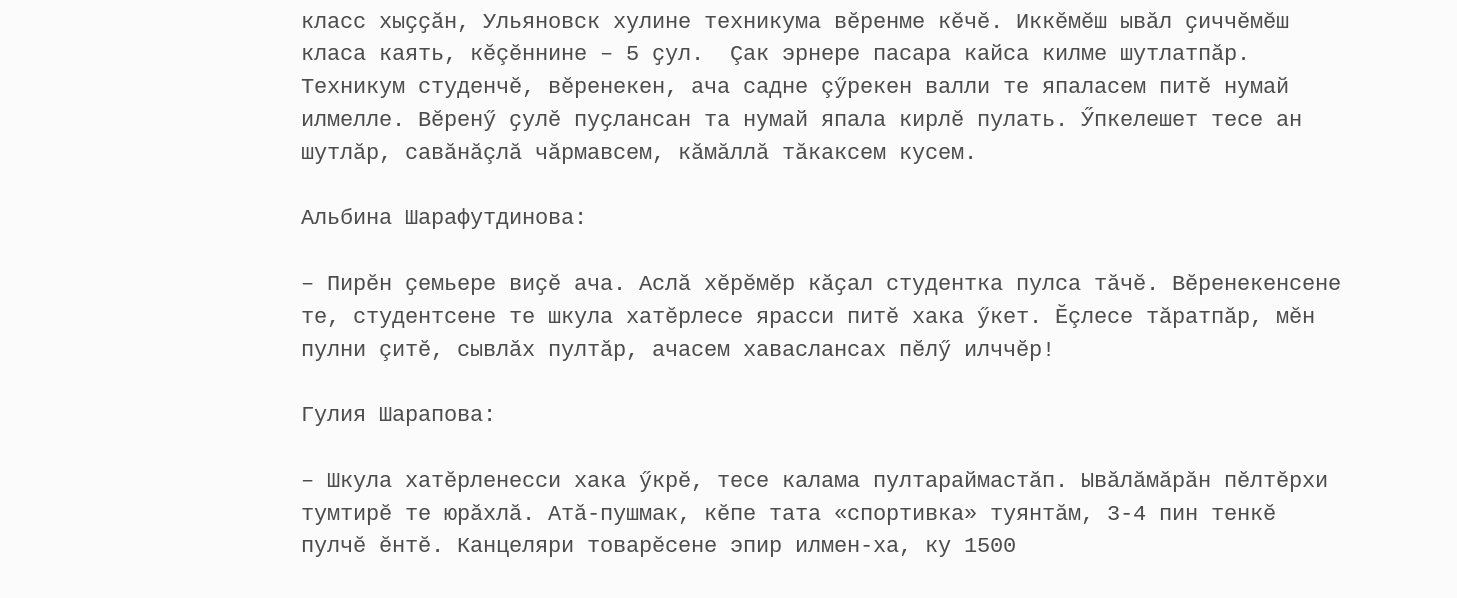класс хыҫҫӑн, Ульяновск хулине техникума вӗренме кӗчӗ. Иккӗмӗш ывӑл ҫиччӗмӗш класа каять, кӗçӗннине – 5 ҫул.  Çак эрнере пасара кайса килме шутлатпăр. Техникум студенчӗ, вӗренекен, ача садне çӳрекен валли те япаласем питӗ нумай илмелле. Вӗренӳ ҫулӗ пуҫлансан та нумай япала кирлӗ пулать. Ӳпкелешет тесе ан шутлăр, савăнăçлă чăрмавсем, кăмăллă тăкаксем кусем.

Альбина Шарафутдинова:

– Пирӗн ҫемьере виҫӗ ача. Аслӑ хӗрӗмӗр кӑҫал студентка пулса тӑчӗ. Вӗренекенсене те, студентсене те шкула хатӗрлесе ярасси питӗ хака ӳкет. Ӗçлесе тăратпăр, мӗн пулни çитӗ, сывлăх пултăр, ачасем хаваслансах пӗлӳ илччӗр!

Гулия Шарапова:

– Шкула хатӗрленесси хака ӳкрӗ, тесе калама пултараймастӑп. Ывӑлӑмăрăн пӗлтӗрхи тумтирӗ те юрӑхлӑ. Атӑ-пушмак, кӗпе тата «спортивка» туянтӑм, 3-4 пин тенкӗ пулчӗ ӗнтӗ. Канцеляри товарӗсене эпир илмен-ха, ку 1500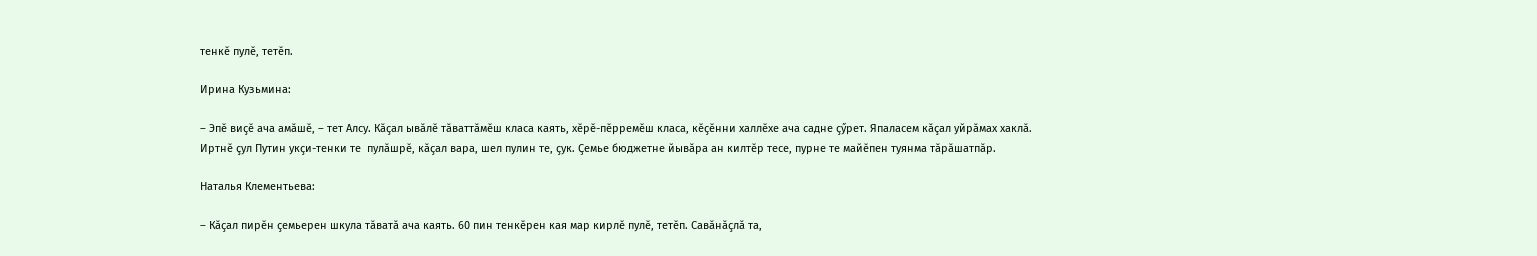тенкӗ пулӗ, тетӗп.

Ирина Кузьмина:

– Эпӗ виҫӗ ача амӑшӗ, – тет Алсу. Кӑҫал ывӑлӗ тӑваттӑмӗш класа каять, хӗрӗ-пӗрремӗш класа, кӗҫӗнни халлӗхе ача садне ҫӳрет. Япаласем кăçал уйрӑмах хаклӑ. Иртнӗ çул Путин укҫи-тенки те  пулӑшрӗ, кӑҫал вара, шел пулин те, ҫук. Ҫемье бюджетне йывăра ан килтӗр тесе, пурне те майӗпен туянма тӑрӑшатпӑр.

Наталья Клементьева:

– Кӑҫал пирӗн ҫемьерен шкула тӑватӑ ача каять. 60 пин тенкӗрен кая мар кирлӗ пулӗ, тетӗп. Савӑнӑҫлӑ та,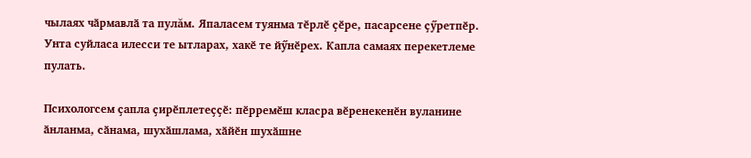чылаях чӑрмавлӑ та пулăм. Япаласем туянма тӗрлӗ ҫӗре, пасарсене ҫӳретпӗр. Унта суйласа илесси те ытларах, хакӗ те йӳнӗрех. Капла самаях перекетлеме пулать.

Психологсем ҫапла ҫирӗплетеҫҫӗ: пӗрремӗш класра вӗренекенӗн вуланине ӑнланма, сӑнама, шухӑшлама, хӑйӗн шухӑшне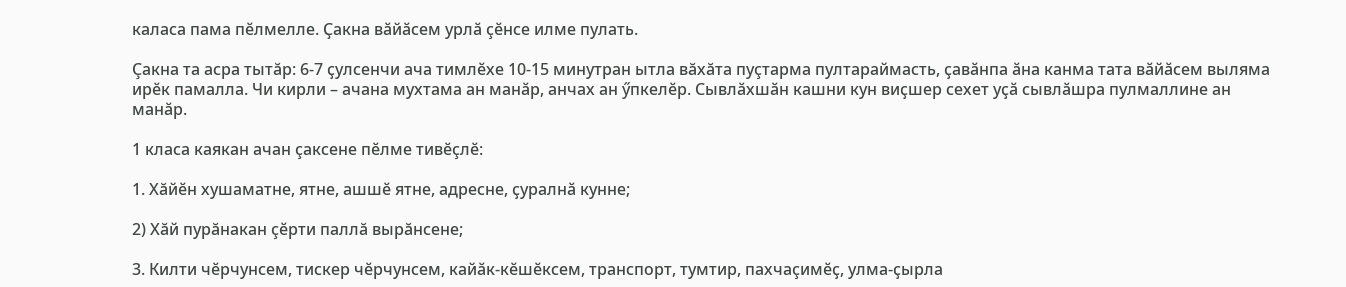каласа пама пӗлмелле. Ҫакна вӑйӑсем урлӑ çӗнсе илме пулать.

Çакна та асра тытăр: 6-7 ҫулсенчи ача тимлӗхе 10-15 минутран ытла вăхăта пуçтарма пултараймасть, ҫавӑнпа ӑна канма тата вӑйӑсем выляма ирӗк памалла. Чи кирли – ачана мухтама ан манӑр, анчах ан ӳпкелӗр. Сывлӑхшӑн кашни кун виҫшер сехет уҫӑ сывлӑшра пулмаллине ан манӑр.

1 класа каякан ачан çаксене пӗлме тивӗçлӗ:

1. Хăйӗн хушаматне, ятне, ашшӗ ятне, адресне, ҫуралнӑ кунне;

2) Хăй пурăнакан çӗрти паллă вырăнсене;

3. Килти чӗрчунсем, тискер чӗрчунсем, кайӑк-кӗшӗксем, транспорт, тумтир, пахчаçимӗҫ, улма-ҫырла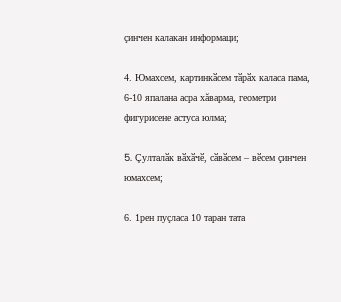ҫинчен калакан информаци;

4. Юмахсем, картинкӑсем тӑрӑх каласа пама, 6-10 япалана асра хăварма, геометри фигурисене астуса юлма;

5. Çулталӑк вӑхӑчӗ, сӑвӑсем – вӗсем ҫинчен юмахсем;

6. 1рен пуҫласа 10 таран тата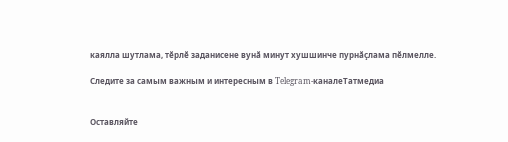каялла шутлама, тӗрлӗ заданисене вунӑ минут хушшинче пурнӑҫлама пӗлмелле.

Следите за самым важным и интересным в Telegram-каналеТатмедиа


Оставляйте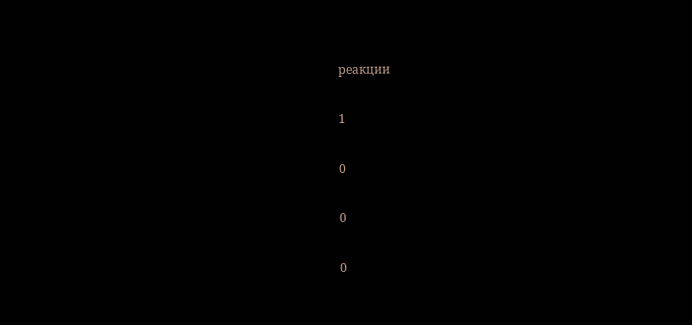реакции

1

0

0

0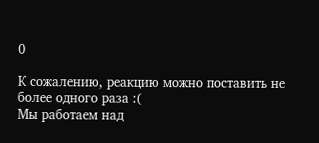0

К сожалению, реакцию можно поставить не более одного раза :(
Мы работаем над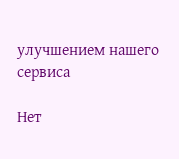улучшением нашего сервиса

Нет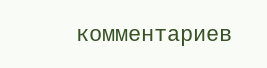комментариев